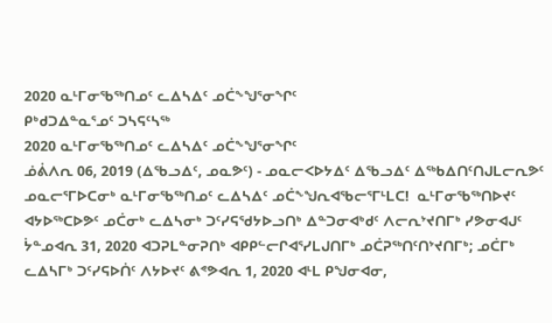2020 ᓇᒻᒥᓂᖃᖅᑎᓄᑦ ᓚᐃᓴᐃᑦ ᓄᑖᖕᖑᕐᓂᖏᑦ
ᑭᒃᑯᑐᐃᓐᓇᕐᓄᑦ ᑐᓴᕋᑦᓴᖅ
2020 ᓇᒻᒥᓂᖃᖅᑎᓄᑦ ᓚᐃᓴᐃᑦ ᓄᑖᖕᖑᕐᓂᖏᑦ
ᓅᕖᐱᕆ 06, 2019 (ᐃᖃᓗᐃᑦ, ᓄᓇᕗᑦ) - ᓄᓇᓕᐸᐅᔭᐃᑦ ᐃᖃᓗᐃᑦ ᐃᖅᑲᐃᑎᑦᑎᒍᒪᓕᕆᕗᑦ ᓄᓇᓕᕐᒥᐅᑕᓂᒃ ᓇᒻᒥᓂᖃᖅᑎᓄᑦ ᓚᐃᓴᐃᑦ ᓄᑖᖕᖑᕆᐊᖃᓕᕐᒥᒻᒪᑕ!  ᓇᒻᒥᓂᖃᖅᑎᐅᔪᑦ ᐊᔭᐅᖅᑕᐅᕗᑦ ᓄᑖᓂᒃ ᓚᐃᓴᓂᒃ ᑐᑦᓯᕋᖁᔭᐅᓗᑎᒃ ᐃᓐᑐᓂᐊᒃᑯᑦ ᐱᓕᕆᔾᔪᑎᒥᒃ ᓯᕗᓂᐊᒍᑦ ᔮᓐᓄᐊᕆ 31, 2020 ᐊᑐᕈᒪᓐᓂᕈᑎᒃ ᐊᑭᑭᓪᓕᒋᐊᕐᓯᒪᒍᑎᒥᒃ ᓄᑖᕈᖅᑎᑦᑎᔾᔪᑎᒥᒃ; ᓄᑖᒥᒃ ᓚᐃᓴᒥᒃ ᑐᑦᓯᕋᐅᑏᑦ ᐱᔭᐅᔪᑦ ᕕᕝᕗᐊᕆ 1, 2020 ᐊᒻᒪ ᑭᖑᓂᐊᓂ,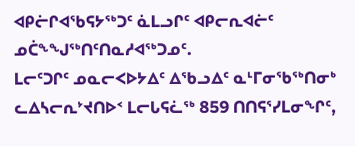ᐊᑭᓖᒋᐊᖃᕋᔭᖅᑐᑦ ᓈᒪᓗᒋᑦ ᐊᑭᓕᕆᐊᓖᑦ ᓄᑖᖕᖑᖅᑎᑦᑎᓇᓱᐊᖅᑐᓄᑦ.
ᒪᓕᑦᑐᒋᑦ ᓄᓇᓕᐸᐅᔭᐃᑦ ᐃᖃᓗᐃᑦ ᓇᒻᒥᓂᖃᖅᑎᓂᒃ ᓚᐃᓴᓕᕆᔾᔪᑎᐅᑉ ᒪᓕᒐᕋᓛᖅ 859 ᑎᑎᕋᕐᓯᒪᓂᖏᑦ,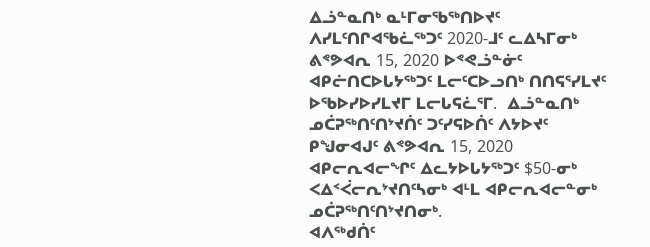ᐃᓘᓐᓇᑎᒃ ᓇᒻᒥᓂᖃᖅᑎᐅᔪᑦ ᐱᓯᒪᑦᑎᒋᐊᖃᓛᖅᑐᑦ 2020-ᒧᑦ ᓚᐃᓴᒥᓂᒃ ᕕᕝᕗᐊᕆ 15, 2020 ᐅᕝᕙᓘᓐᓃᑦ ᐊᑭᓖᑎᑕᐅᒐᔭᖅᑐᑦ ᒪᓕᑦᑕᐅᓗᑎᒃ ᑎᑎᕋᕐᓯᒪᔪᑦ ᐅᖃᐅᓯᐅᓯᒪᔪᒥ ᒪᓕᒐᕋᓛᕐᒥ.  ᐃᓘᓐᓇᑎᒃ ᓄᑖᕈᖅᑎᑦᑎᔾᔪᑏᑦ ᑐᑦᓯᕋᐅᑏᑦ ᐱᔭᐅᔪᑦ ᑭᖑᓂᐊᒍᑦ ᕕᕝᕗᐊᕆ 15, 2020 ᐊᑭᓕᕆᐊᓕᖏᑦ ᐃᓚᔭᐅᒐᔭᖅᑐᑦ $50-ᓂᒃ ᐸᐃᑉᐹᓕᕆᔾᔪᑎᑦᓴᓂᒃ ᐊᒻᒪ ᐊᑭᓕᕆᐊᓕᓐᓂᒃ ᓄᑖᕈᖅᑎᑦᑎᔾᔪᑎᓂᒃ.
ᐊᐱᖅᑯᑏᑦ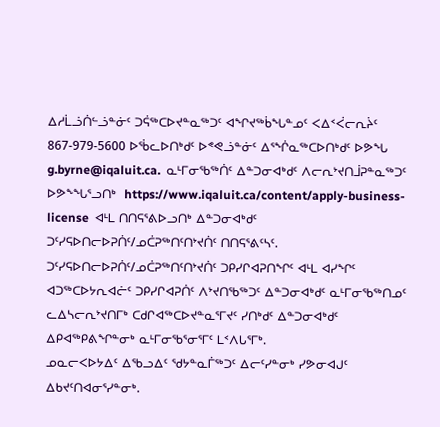ᐃᓱᒫᓘᑏᓪᓘᓐᓃᑦ ᑐᕌᖅᑕᐅᔪᓐᓇᖅᑐᑦ ᐊᖏᔪᖅᑳᖓᓐᓄᑦ ᐸᐃᑉᐹᓕᕆᔩᑦ 867-979-5600 ᐅᖄᓚᐅᑎᒃᑯᑦ ᐅᕝᕙᓘᓐᓃᑦ ᐃᕐᖐᓇᖅᑕᐅᑎᒃᑯᑦ ᐅᕗᖓ g.byrne@iqaluit.ca.  ᓇᒻᒥᓂᖃᖅᑏᑦ ᐃᓐᑐᓂᐊᒃᑯᑦ ᐱᓕᕆᔾᔪᑎᒨᕈᓐᓇᖅᑐᑦ ᐅᕗᖕᖓᕐᓗᑎᒃ  https://www.iqaluit.ca/content/apply-business-license  ᐊᒻᒪ ᑎᑎᕋᕐᕕᐅᓗᑎᒃ ᐃᓐᑐᓂᐊᒃᑯᑦ ᑐᑦᓯᕋᐅᑎᓕᐅᕈᑏᑦ/ᓄᑖᕈᖅᑎᑦᑎᔾᔪᑏᑦ ᑎᑎᕋᕐᕕᑦᓴᑦ.  ᑐᑦᓯᕋᐅᑎᓕᐅᕈᑏᑦ/ᓄᑖᕈᖅᑎᑦᑎᔾᔪᑏᑦ ᑐᑭᓯᒋᐊᕈᑎᖏᑦ ᐊᒻᒪ ᐊᓯᖏᑦ ᐊᑐᖅᑕᐅᔭᕆᐊᓖᑦ ᑐᑭᓯᒋᐊᕈᑏᑦ ᐱᔾᔪᑎᖃᖅᑐᑦ ᐃᓐᑐᓂᐊᒃᑯᑦ ᓇᒻᒥᓂᖃᖅᑎᓄᑦ ᓚᐃᓴᓕᕆᔾᔪᑎᒥᒃ ᑕᑯᒋᐊᖅᑕᐅᔪᓐᓇᕐᒥᔪᑦ ᓯᑎᒃᑯᑦ ᐃᓐᑐᓂᐊᒃᑯᑦ ᐃᑭᐊᖅᑭᕕᖏᓐᓂᒃ ᓇᒻᒥᓂᖃᕐᓂᕐᒥᑦ ᒪᑉᐱᒐᕐᒥᒃ.
ᓄᓇᓕᐸᐅᔭᐃᑦ ᐃᖃᓗᐃᑦ ᖁᔭᓐᓇᒦᖅᑐᑦ ᐃᓕᑦᓯᓐᓂᒃ ᓯᕗᓂᐊᒍᑦ ᐃᑲᔪᑦᑎᐊᓂᕐᓯᓐᓂᒃ.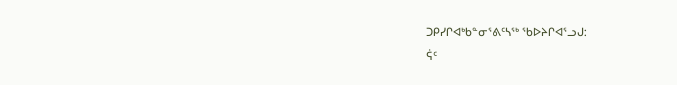ᑐᑭᓯᒋᐊᒃᑲᓐᓂᕐᕕᑦᓴᖅ ᖃᐅᔨᒋᐊᕐᓗᒍ:
ᕌᑦ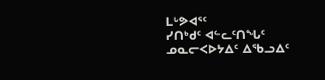ᒪᒡᕗᐊᕐᑦ
ᓯᑎᒃᑯᑦ ᐊᓪᓚᑦᑎᖓᑦ
ᓄᓇᓕᐸᐅᔭᐃᑦ ᐃᖃᓗᐃᑦ